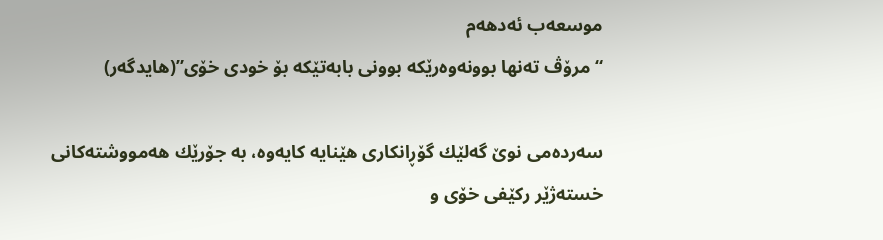موسعه‌ب ئه‌دهه‌م
“مرۆڤ ته‌نها بوونه‌وه‌رێكه‌ بوونى بابه‌تێكه‌ بۆ خودى خۆى”(هایدگه‌ر)

سه‌رده‌مى نوێ گه‌لێك گۆڕانكارى هێنایه‌ كایه‌وه‌، به‌ جۆرێك هه‌مووشته‌كانى خسته‌ژێر ركێفى خۆى و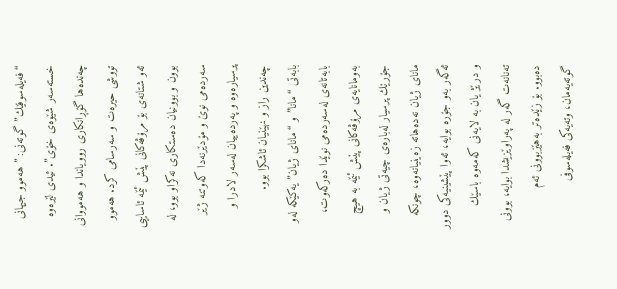“فه‌یله‌سوفێك” گوته‌نى: ” هه‌موو جیهانى خسته‌سه‌ر شێوه‌ى خۆى”. ئیدى لێره‌وه‌ چه‌نده‌ها گۆڕانكارى روویاندا و هه‌مووانى تووشى حیره‌ت و سه‌رسامى كرد. هه‌موو ئه‌و شتانه‌ى بۆ مرۆڤه‌كانى پێش ئێمه‌ ئاساییى بوون و بوونیان ده‌ستكارى نه‌كراو بوو، له‌ سه‌رده‌مى نوێ و مۆدێرنه‌دا كه‌وتنه‌ ژێر پرسیاره‌وه‌ و په‌رده‌ییان له‌سه‌ر لادرا و چه‌ندین راز و نهێنیان ئاشكرا بوو.
بابه‌تى “مانا” و “ماناى ژیان” یه‌كێكه‌ له‌و بابه‌تانه‌ى له‌سه‌رده‌مى نوێدا ده‌ركه‌وت، به‌ومانایه‌ى مرۆڤه‌كانى پێش ئێمه‌ به‌ هیچ جۆرێك پرسیار له‌باره‌ى چیه‌تى ژیان و ماناى ژیان نه‌ده‌هاته‌ زه‌ینیانه‌وه‌، چونكه‌ ئه‌گه‌ر به‌و جۆره‌ بوایه‌، ئه‌وا پێشینیه‌كى دوور و درێژ یان به‌ لایه‌نى كه‌مه‌وه‌ باسێك ته‌نانه‌ت گه‌ر له‌ په‌راوێزیشدا بوایه‌، بوونى ده‌بوو. بۆ زێده‌تر به‌هێزبوونى ئه‌م گوته‌یه‌مان، وته‌یه‌كى فه‌یله‌سوفى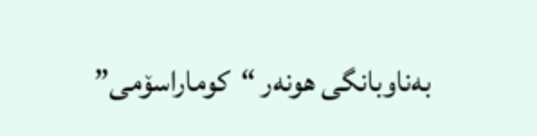به‌ناوبانگى هونه‌ر “كوماراسۆمى”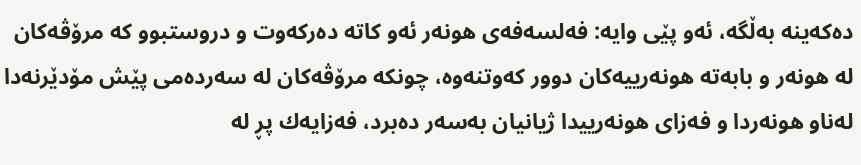ده‌كه‌ینه‌ به‌ڵگه‌، ئه‌و پێى وایه‌: فه‌لسه‌فه‌ى هونه‌ر ئه‌و كاته‌ ده‌ركه‌وت و دروستبوو كه‌ مرۆڤه‌كان له‌ هونه‌ر و بابه‌ته‌ هونه‌رییه‌كان دوور كه‌وتنه‌وه‌، چونكه‌ مرۆڤه‌كان له‌ سه‌رده‌مى پێش مۆدێرنه‌دا له‌ناو هونه‌ردا و فه‌زاى هونه‌رییدا ژیانیان به‌سه‌ر ده‌برد، فه‌زایه‌ك پڕ له‌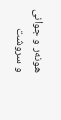هونه‌ر و جوانى و سروشت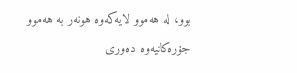بوو، له‌ هه‌موو لایه‌كه‌وه‌ هونه‌ر به‌ هه‌موو جۆره‌كانیه‌وه‌ ده‌ورى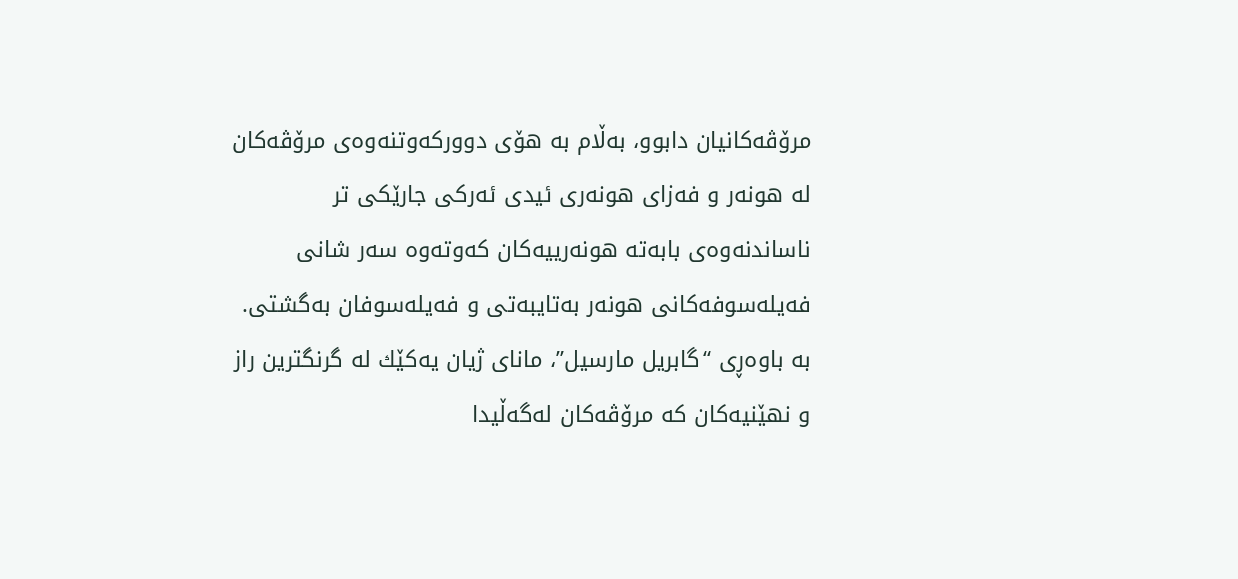مرۆڤه‌كانیان دابوو، به‌ڵام به‌ هۆى دووركه‌وتنه‌وه‌ى مرۆڤه‌كان له‌ هونه‌ر و فه‌زاى هونه‌رى ئیدى ئه‌ركى جارێكى تر ناساندنه‌وه‌ى بابه‌ته‌ هونه‌رییه‌كان كه‌وته‌وه‌ سه‌ر شانى فه‌یله‌سوفه‌كانى هونه‌ر به‌تایبه‌تى و فه‌یله‌سوفان به‌گشتى.
به‌ باوه‌ڕى “گابریل مارسیل”، ماناى ژیان یه‌كێك له‌ گرنگترین راز و نهێنیه‌كان كه‌ مرۆڤه‌كان له‌گه‌ڵیدا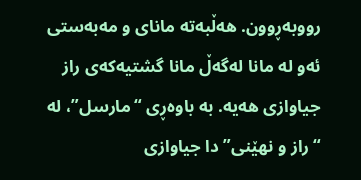رووبه‌ڕوون. هه‌ڵبه‌ته‌ ماناى و مه‌به‌ستى ئه‌و له‌ مانا له‌گه‌ڵ مانا گشتیه‌كه‌ى راز جیاوازى هه‌یه‌. به‌ باوه‌ڕى “مارسل”، له‌ “راز و نهێنى” دا جیاوازى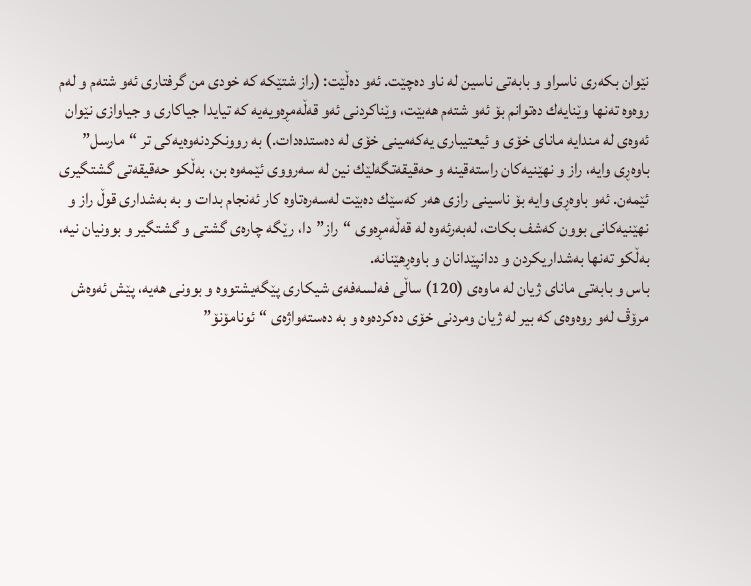نێوان بكه‌رى ناسراو و بابه‌تى ناسین له‌ ناو ده‌چێت. ئه‌و ده‌ڵێت: (راز شتێكه‌ كه‌ خودى من گرفتارى ئه‌و شته‌م و له‌م روه‌وه‌ ته‌نها وێنایه‌ك ده‌توانم بۆ ئه‌و شته‌م هه‌بێت، وێناكردنى ئه‌و قه‌ڵه‌مڕه‌ویه‌یه‌ كه‌ تیایدا جیاكارى و جیاوازى نێوان ئه‌وه‌ى له‌ مندایه‌ ماناى خۆى و ئیعتیبارى یه‌كه‌مینى خۆى له‌ ده‌ستده‌دات.) به‌ روونكردنه‌وه‌یه‌كى تر “مارسل” باوه‌ڕى وایه‌، راز و نهێنیه‌كان راسته‌قینه‌ و حه‌قیقه‌تگه‌لێك نین له‌ سه‌رووى ئێمه‌وه‌ بن، به‌ڵكو حه‌قیقه‌تى گشتگیرى ئێمه‌ن. ئه‌و باوه‌ڕى وایه‌ بۆ ناسینى رازى هه‌ر كه‌سێك ده‌بێت له‌سه‌ره‌تاوه‌ كار ئه‌نجام بدات و به‌ به‌شدارى قوڵ راز و نهێنیه‌كانى بوون كه‌شف بكات، له‌به‌رئه‌وه‌ له‌ قه‌ڵه‌مڕه‌وى “راز”دا، رێگه‌ چاره‌ى گشتى و گشتگیر و بوونیان نیه‌، به‌ڵكو ته‌نها به‌شداریكردن و ددانپێدانان و باوه‌ڕهێنانه‌.
باس و بابه‌تى ماناى ژیان له‌ ماوه‌ى (120) ساڵى فه‌لسه‌فه‌ى شیكاری پێگه‌یشتووه‌ و بوونى هه‌یه‌، پێش ئه‌وه‌ش مرۆڤ له‌و روه‌وه‌ى كه‌ بیر له‌ ژیان ومردنى خۆى ده‌كرده‌وه‌ و به‌ ده‌سته‌واژه‌ى “ئونامۆنۆ”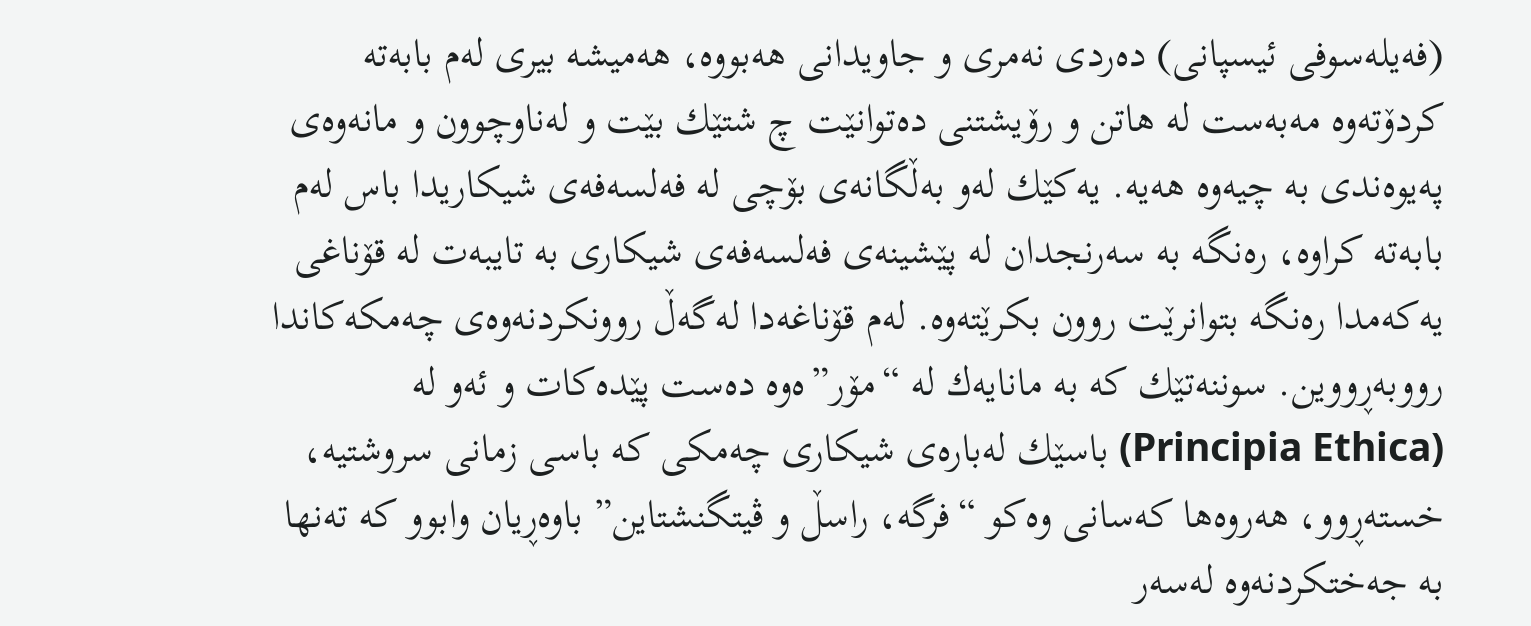(فه‌یله‌سوفى ئیسپانى) ده‌ردى نه‌مرى و جاویدانى هه‌بووه‌، هه‌میشه‌ بیرى له‌م بابه‌ته‌ كردۆته‌وه‌ مه‌به‌ست له‌ هاتن و رۆیشتنى ده‌توانێت چ شتێك بێت و له‌ناوچوون و مانه‌وه‌ى په‌یوه‌ندى به‌ چیه‌وه‌ هه‌یه‌. یه‌كێك له‌و به‌ڵگانه‌ى بۆچى له‌ فه‌لسه‌فه‌ى شیكاریدا باس له‌م بابه‌ته‌ كراوه‌، ره‌نگه‌ به‌ سه‌رنجدان له‌ پێشینه‌ى فه‌لسه‌فه‌ى شیكارى به‌ تایبه‌ت له‌ قۆناغى یه‌كه‌مدا ره‌نگه‌ بتوانرێت روون بكرێته‌وه‌. له‌م قۆناغه‌دا له‌گه‌ڵ روونكردنه‌وه‌ى چه‌مكه‌كاندا رووبه‌ڕووین. سوننه‌تێك كه‌ به‌ مانایه‌ك له‌ “مۆر”ه‌وه‌ ده‌ست پێده‌كات و ئه‌و له‌ (Principia Ethica) باسێك له‌باره‌ى شیكارى چه‌مكى كه‌ باسى زمانى سروشتیه‌، خسته‌ڕوو، هه‌روه‌ها كه‌سانى وه‌كو “فرگه‌، راسڵ و ڤیتگنشتاین” باوه‌ڕیان وابوو كه‌ ته‌نها به‌ جه‌ختكردنه‌وه‌ له‌سه‌ر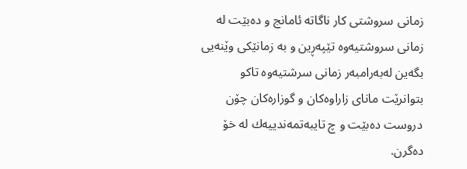زمانى سروشتى كار ناگاته‌ ئامانج و ده‌بێت له‌ زمانى سروشتیه‌وه‌ تێپه‌ڕین و به‌ زمانێكى وێنه‌یى بگه‌ین له‌به‌رامبه‌ر زمانى سرشتیه‌وه‌ تاكو بتوانرێت ماناى زاراوه‌كان و گوزاره‌كان چۆن دروست ده‌بێت و چ تایبه‌تمه‌ندییه‌ك له‌ خۆ ده‌گرن.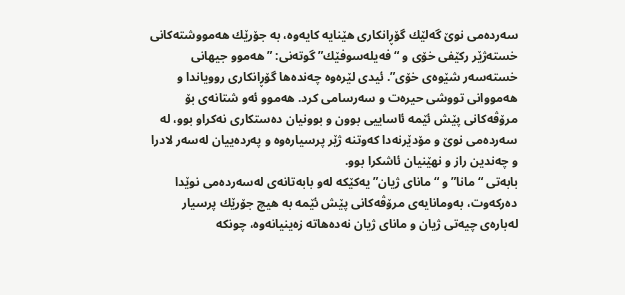سه‌رده‌مى نوێ گه‌لێك گۆڕانكارى هێنایه‌ كایه‌وه‌، به‌ جۆرێك هه‌مووشته‌كانى خسته‌ژێر ركێفى خۆى و “فه‌یله‌سوفێك” گوته‌نى: ” هه‌موو جیهانى خسته‌سه‌ر شێوه‌ى خۆى”. ئیدى لێره‌وه‌ چه‌نده‌ها گۆڕانكارى روویاندا و هه‌مووانى تووشى حیره‌ت و سه‌رسامى كرد. هه‌موو ئه‌و شتانه‌ى بۆ مرۆڤه‌كانى پێش ئێمه‌ ئاساییى بوون و بوونیان ده‌ستكارى نه‌كراو بوو، له‌ سه‌رده‌مى نوێ و مۆدێرنه‌دا كه‌وتنه‌ ژێر پرسیاره‌وه‌ و په‌رده‌ییان له‌سه‌ر لادرا و چه‌ندین راز و نهێنیان ئاشكرا بوو.
بابه‌تى “مانا” و “ماناى ژیان” یه‌كێكه‌ له‌و بابه‌تانه‌ى له‌سه‌رده‌مى نوێدا ده‌ركه‌وت، به‌ومانایه‌ى مرۆڤه‌كانى پێش ئێمه‌ به‌ هیچ جۆرێك پرسیار له‌باره‌ى چیه‌تى ژیان و ماناى ژیان نه‌ده‌هاته‌ زه‌ینیانه‌وه‌، چونكه‌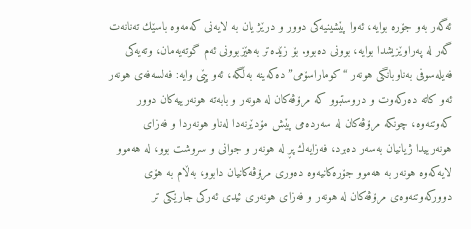ئه‌گه‌ر به‌و جۆره‌ بوایه‌، ئه‌وا پێشینیه‌كى دوور و درێژ یان به‌ لایه‌نى كه‌مه‌وه‌ باسێك ته‌نانه‌ت گه‌ر له‌ په‌راوێزیشدا بوایه‌، بوونى ده‌بوو. بۆ زێده‌تر به‌هێزبوونى ئه‌م گوته‌یه‌مان، وته‌یه‌كى فه‌یله‌سوفى به‌ناوبانگى هونه‌ر “كوماراسۆمى” ده‌كه‌ینه‌ به‌ڵگه‌، ئه‌و پێى وایه‌: فه‌لسه‌فه‌ى هونه‌ر ئه‌و كاته‌ ده‌ركه‌وت و دروستبوو كه‌ مرۆڤه‌كان له‌ هونه‌ر و بابه‌ته‌ هونه‌رییه‌كان دوور كه‌وتنه‌وه‌، چونكه‌ مرۆڤه‌كان له‌ سه‌رده‌مى پێش مۆدێرنه‌دا له‌ناو هونه‌ردا و فه‌زاى هونه‌رییدا ژیانیان به‌سه‌ر ده‌برد، فه‌زایه‌ك پڕ له‌ هونه‌ر و جوانى و سروشت بوو، له‌ هه‌موو لایه‌كه‌وه‌ هونه‌ر به‌ هه‌موو جۆره‌كانیه‌وه‌ ده‌ورى مرۆڤه‌كانیان دابوو، به‌ڵام به‌ هۆى دووركه‌وتنه‌وه‌ى مرۆڤه‌كان له‌ هونه‌ر و فه‌زاى هونه‌رى ئیدى ئه‌ركى جارێكى تر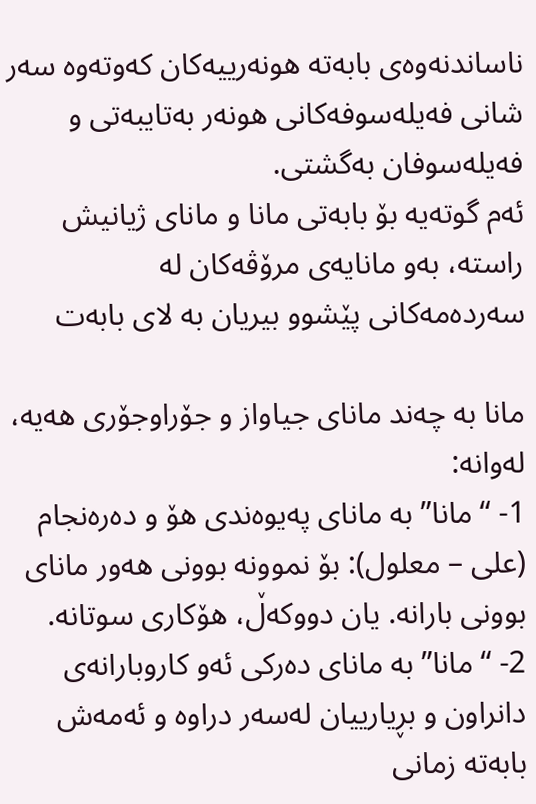ناساندنه‌وه‌ى بابه‌ته‌ هونه‌رییه‌كان كه‌وته‌وه‌ سه‌ر شانى فه‌یله‌سوفه‌كانى هونه‌ر به‌تایبه‌تى و فه‌یله‌سوفان به‌گشتى.
ئه‌م گوته‌یه‌ بۆ بابه‌تى مانا و ماناى ژیانیش راسته‌، به‌و مانایه‌ى مرۆڤه‌كان له‌ سه‌رده‌مه‌كانى پێشوو بیریان به‌ لاى بابه‌ت

مانا به‌ چه‌ند ماناى جیاواز و جۆراوجۆرى هه‌یه‌، له‌وانه‌:
1- “مانا” به‌ ماناى په‌یوه‌ندى هۆ و ده‌ره‌نجام (على – معلول): بۆ نموونه‌ بوونى هه‌ور ماناى بوونى بارانه‌. یان دووكه‌ڵ، هۆكارى سوتانه‌.
2- “مانا” به‌ ماناى ده‌ركى ئه‌و كاروبارانه‌ى دانراون و بڕیارییان له‌سه‌ر دراوه‌ و ئه‌مه‌ش بابه‌ته‌ زمانى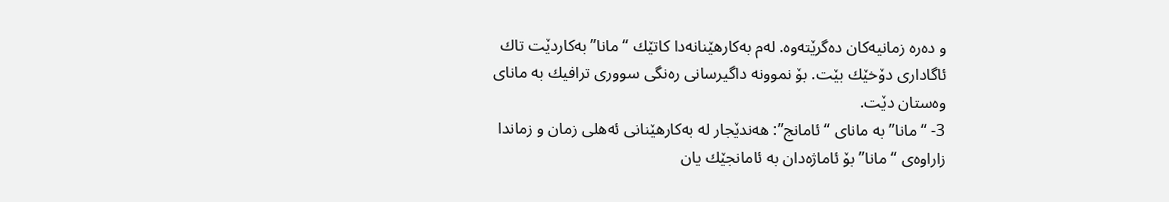و ده‌ره‌ زمانیه‌كان ده‌گرێته‌وه‌. له‌م به‌كارهێنانه‌دا كاتێك “مانا” به‌كاردێت تاك ئاگادارى دۆخێك بێت. بۆ نموونه‌ داگیرسانى ره‌نگى سوورى ترافیك به‌ ماناى وه‌ستان دێت.
3- “مانا” به‌ ماناى “ئامانج”: هه‌ندێجار له‌ به‌كارهێنانى ئه‌هلى زمان و زماندا زاراوه‌ى “مانا” بۆ ئاماژه‌دان به‌ ئامانجێك یان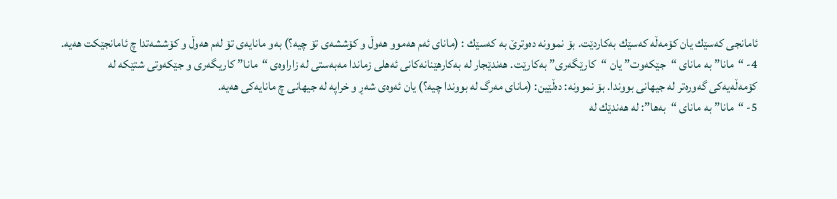ئامانجى كه‌سێك یان كۆمه‌ڵه‌ كه‌سێك به‌كاردێت. بۆ نموونه‌ ده‌وترێ به‌ كه‌سێك : (ماناى ئه‌م هه‌موو هه‌وڵ و كۆششه‌ى تۆ چیه‌؟) به‌و مانایه‌ى تۆ له‌م هه‌وڵ و كۆششه‌تدا چ ئامانجێكت هه‌یه‌.
4- “مانا” به‌ ماناى “جێكه‌وت” یان “كارێگه‌رى” به‌كارێت. هه‌ندێجار له‌ به‌كارهێنانه‌كانى ئه‌هلى زماندا مه‌به‌ستى له‌ زاراوه‌ى “مانا” كاریگه‌رى و جێكه‌وتى شتێكه‌ له‌ كۆمه‌ڵه‌یه‌كى گه‌وره‌تر له‌ جیهانى بووندا. بۆ نموونه‌: ده‌ڵێین: (ماناى مه‌رگ له‌ بووندا چیه‌؟) یان ئه‌وه‌ى شه‌ڕ و خراپه‌ له‌ جیهانى چ مانایه‌كى هه‌یه‌.
5- “مانا” به‌ ماناى “به‌ها”: له‌ هه‌ندێك له‌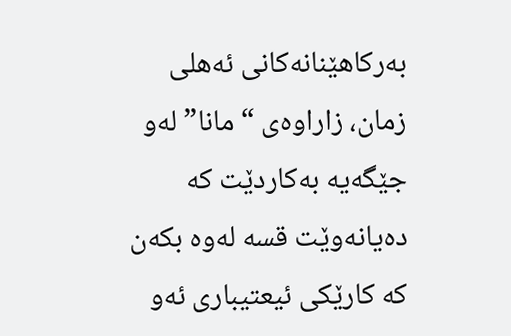به‌ركاهێنانه‌كانى ئه‌هلى زمان، زاراوه‌ى “مانا” له‌و جێگه‌یه‌ به‌كاردێت كه‌ ده‌یانه‌وێت قسه‌ له‌وه‌ بكه‌ن كه‌ كارێكى ئیعتیبارى ئه‌و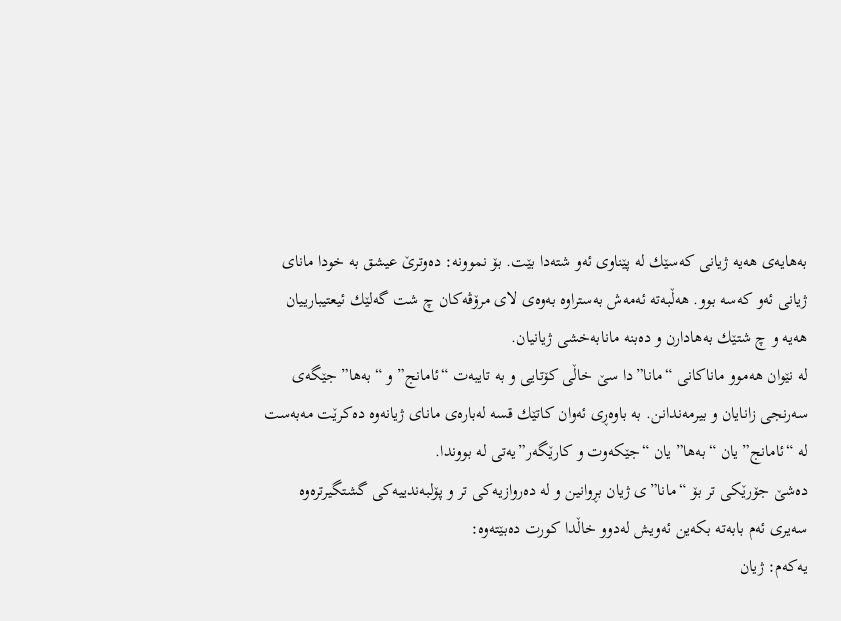به‌هایه‌ى هه‌یه‌ ژیانى كه‌سێك له‌ پێناوى ئه‌و شته‌دا بێت. بۆ نموونه‌: ده‌وترێ عیشق به‌ خودا ماناى ژیانى ئه‌و كه‌سه‌ بوو. هه‌ڵبه‌ته‌ ئه‌مه‌ش به‌ستراوه‌ به‌وه‌ى لاى مرۆڤه‌كان چ شت گه‌لێك ئیعتیبارییان هه‌یه‌ و چ شتێك به‌هادارن و ده‌بنه‌ مانابه‌خشى ژیانیان.
له‌ نێوان هه‌موو ماناكانى “مانا”دا سێ خاڵى كۆتایى و به‌ تایبه‌ت “ئامانج” و “به‌ها” جێگه‌ى سه‌رنجى زانایان و بیرمه‌ندانن. به‌ باوه‌ڕى ئه‌وان كاتێك قسه‌ له‌باره‌ى ماناى ژیانه‌وه‌ ده‌كرێت مه‌به‌ست له‌ “ئامانج” یان “به‌ها” یان “جێكه‌وت و كارێگه‌ر”یه‌تى له‌ بووندا.
ده‌شێ جۆرێكى تر بۆ “مانا”ى ژیان بڕوانین و له‌ ده‌روازیه‌كى تر و پۆلبه‌ندییه‌كى گشتگیرتره‌وه‌ سه‌یرى ئه‌م بابه‌ته‌ بكه‌ین ئه‌ویش له‌دوو خاڵدا كورت ده‌بێته‌وه‌:
یه‌كه‌م: ژیان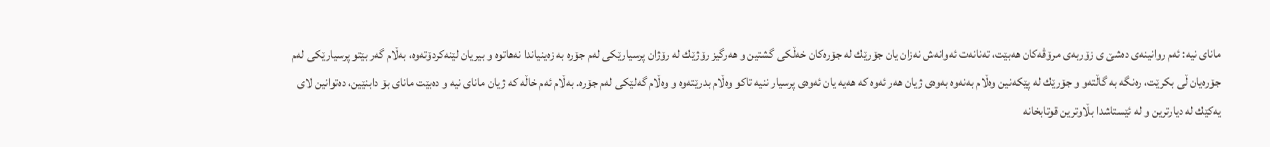ماناى نیه‌: ئه‌م روانینه‌ى ده‌شێ ى زۆربه‌ى مرۆڤه‌كان هه‌بێت، ته‌نانه‌ت ئه‌وانه‌ش نه‌زان یان جۆرێك له‌ جۆره‌كان خه‌ڵكى گشتین و هه‌رگیز رۆژێك له‌ رۆژان پرسیارێكى له‌م جۆره‌ به‌ زه‌ینیاندا نه‌هاتوه‌ و بیریان لێنه‌كردۆته‌وه‌، به‌ڵام گه‌ر بێتو پرسیارێكى له‌م جۆره‌یان ڵى بكرێت، ره‌نگه‌ به‌ گاڵته‌و و جۆرێك له‌ پێكه‌نین وه‌ڵام به‌نه‌وه‌ به‌وه‌ى ژیان هه‌ر ئه‌وه‌ كه‌ هه‌یه‌ یان ئه‌وه‌ى پرسیار ننیه‌ تاكو وه‌ڵام بدرێته‌وه‌ و وه‌ڵام گه‌لێكى له‌م جۆره‌. به‌ڵام ئه‌م خاڵه‌ كه‌ ژیان ماناى نیه‌ و ده‌بێت ماناى بۆ دابنێین، ده‌توانین لاى یه‌كێك له‌ دیارترین و له‌ ئێستاشدا بڵاوترین قوتابخانه‌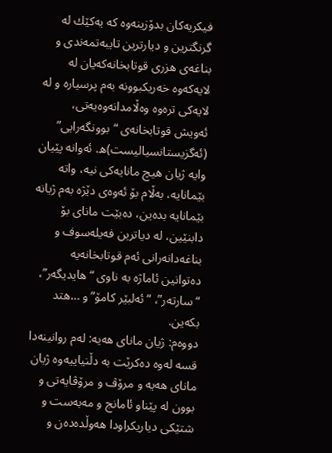فیكریه‌كان بدۆزینه‌وه‌ كه‌ یه‌كێك له‌ گرنگترین و دیارترین تایبه‌تمه‌ندى و بناغه‌ى هزرى قوتابخانه‌كه‌یان له‌ لایه‌كه‌وه‌ خه‌ریكبوونه‌ به‌م پرسیاره‌ و له‌ لایه‌كى تره‌وه‌ وه‌ڵامدانه‌وه‌یه‌تى، ئه‌ویش قوتابخانه‌ى “بوونگه‌رایى” (ئه‌گزیستانسیالیست)ه‌. ئه‌وانه‌ پێیان وایه‌ ژیان هیچ مانایه‌كى نیه‌، واته‌ بێمانایه‌، به‌ڵام بۆ ئه‌وه‌ى دێژه‌ به‌م ژیانه‌ بێمانایه‌ بده‌ین، ده‌بێت ماناى بۆ دابنێین، له‌ دیاترین فه‌یله‌سوف و بناغه‌دانه‌رانى ئه‌م قوتابخانه‌یه‌ ده‌توانین ئاماژه‌ به‌ ناوى “هایدیگه‌ر”، “سارته‌ر”، “ئه‌لبێر كامۆ” و …هتد بكه‌ین.
دووه‌م: ژیان ماناى هه‌یه‌: له‌م روانینه‌دا قسه‌ له‌وه‌ ده‌كرێت به‌ دڵنیاییه‌وه‌ ژیان ماناى هه‌یه‌ و مرۆڤ و مرۆڤایه‌تى و بوون له‌ پێناو ئامانج و مه‌به‌ست و شتێكى دیاریكراودا هه‌وڵده‌ده‌ن و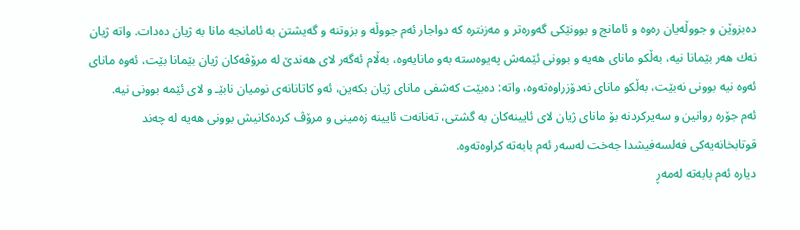ده‌بزوێن و جووڵه‌یان ره‌وه‌ و ئامانج و بوونێكى گه‌وره‌تر و مه‌زنتره‌ كه‌ دواجار ئه‌م جووڵه‌ و بزوتنه‌ و گه‌یشتن به‌ ئامانجه‌ مانا به‌ ژیان ده‌دات. واته‌ ژیان نه‌ك هه‌ر بێمانا نیه‌، به‌ڵكو ماناى هه‌یه‌ و بوونى ئێمه‌ش په‌یوه‌سته‌ به‌و مانایه‌وه‌، به‌ڵام ئه‌گه‌ر لاى هه‌ندێ له‌ مرۆڤه‌كان ژیان بێمانا بێت، ئه‌وه‌ ماناى ئه‌وه‌ نیه‌ بوونى نه‌بێت، به‌ڵكو ماناى نه‌دۆزراوه‌ته‌وه‌، واته‌: ده‌بێت كه‌شفى ماناى ژیان بكه‌ین، ئه‌و كاتانانه‌ى نومیان نابێـ و لاى ئێمه‌ بوونى نیه‌.
ئه‌م جۆره‌ روانین و سه‌یركردنه‌ بۆ ماناى ژیان لاى ئایینه‌كان به‌ گشتى، ته‌نانه‌ت ئایینه‌ زه‌مینى و مرۆڤ كرده‌كانیش بوونى هه‌یه‌ له‌ چه‌ند قوتابخانه‌یه‌كى فه‌لسه‌فیشدا جه‌خت له‌سه‌ر ئه‌م بابه‌ته‌ كراوه‌ته‌وه‌.
دیاره‌ ئه‌م بابه‌ته‌ له‌مه‌ڕ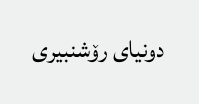دونیاى رۆشنبیرى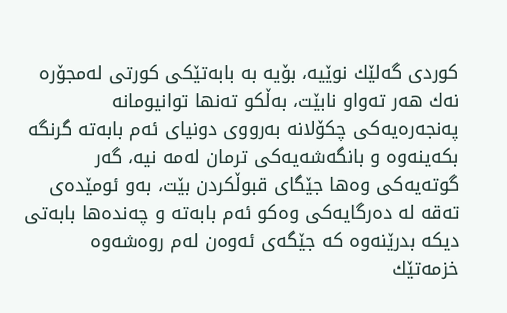كوردى گه‌لێك نوێیه‌، بۆیه‌ به‌ بابه‌تێكى كورتى له‌مجۆره‌ نه‌ك هه‌ر ته‌واو نابێت، به‌ڵكو ته‌نها توانیومانه‌ په‌نجه‌ره‌یه‌كى چكۆلانه‌ به‌رووى دونیاى ئه‌م بابه‌ته‌ گرنگه‌ بكه‌ینه‌وه‌ و بانگه‌شه‌یه‌كى ترمان له‌مه‌ نیه‌، گه‌ر گوته‌یه‌كى وه‌ها جێگاى قبوڵكردن بێت، به‌و ئومێده‌ى ته‌قه‌ له‌ ده‌رگایه‌كى وه‌كو ئه‌م بابه‌ته‌ و چه‌نده‌ها بابه‌تى دیكه‌ بدرێنه‌وه‌ كه‌ جێگه‌ى ئه‌وه‌ن له‌م روه‌شه‌وه‌ خزمه‌تێك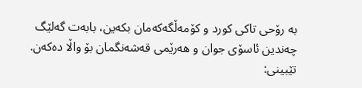به‌ رۆحى تاكى كورد و كۆمه‌ڵگه‌كه‌مان بكه‌ین، بابه‌ت گه‌لێگ چه‌ندین ئاسۆى جوان و هه‌رێمى قه‌شه‌نگمان بۆ واڵا ده‌كه‌ن.
تێبینى: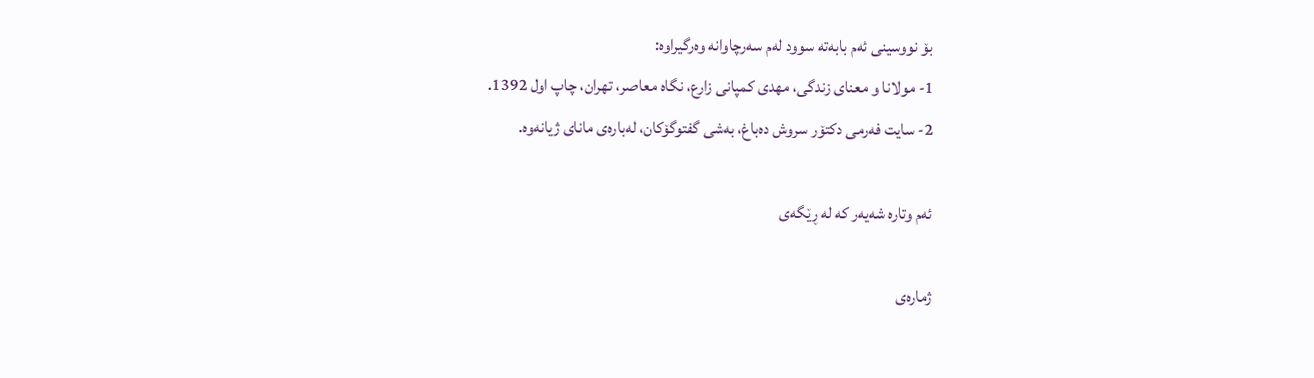بۆ نووسینى ئه‌م بابه‌ته‌ سوود له‌م سه‌رچاوانه‌ وه‌رگیراوه‌:
1- مولانا و معناى زندگى، مهدى كمپانى زارع، نگاه‌ معاصر، تهران، چاپ اول 1392.
2- سایت فه‌رمى دكتۆر سروش ده‌باغ، به‌شى گفتوگۆكان، له‌باره‌ى ماناى ژیانه‌وه‌.

ئەم وتارە شەیەر کە لە ڕێگەی

ژمارەی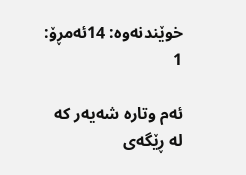خوێندنەوە: 14ئەمڕۆ: 1

ئەم وتارە شەیەر کە لە ڕێگەی